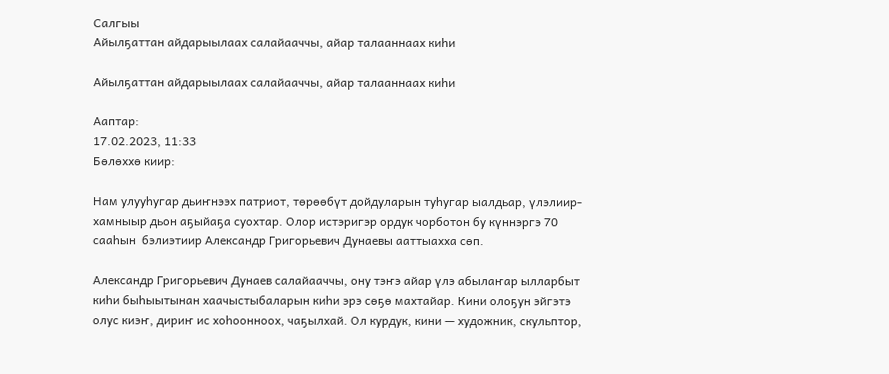Салгыы
Айылҕаттан айдарыылаах салайааччы, айар талааннаах киһи

Айылҕаттан айдарыылаах салайааччы, айар талааннаах киһи

Ааптар:
17.02.2023, 11:33
Бөлөххө киир:

Нам улууһугар дьиҥнээх патриот, тѳрѳѳбүт дойдуларын туһугар ыалдьар, үлэлиир-хамныыр дьон аҕыйаҕа суохтар. Олор истэригэр ордук чорботон бу күннэргэ 70 сааһын  бэлиэтиир Александр Григорьевич Дунаевы ааттыахха сөп.

Александр Григорьевич Дунаев салайааччы, ону тэҥэ айар үлэ абылаҥар ылларбыт киһи быһыытынан хаачыстыбаларын киһи эрэ сөҕө махтайар. Кини олоҕун эйгэтэ олус киэҥ, дириҥ ис хоһоонноох, чаҕылхай. Ол курдук, кини — художник, скульптор,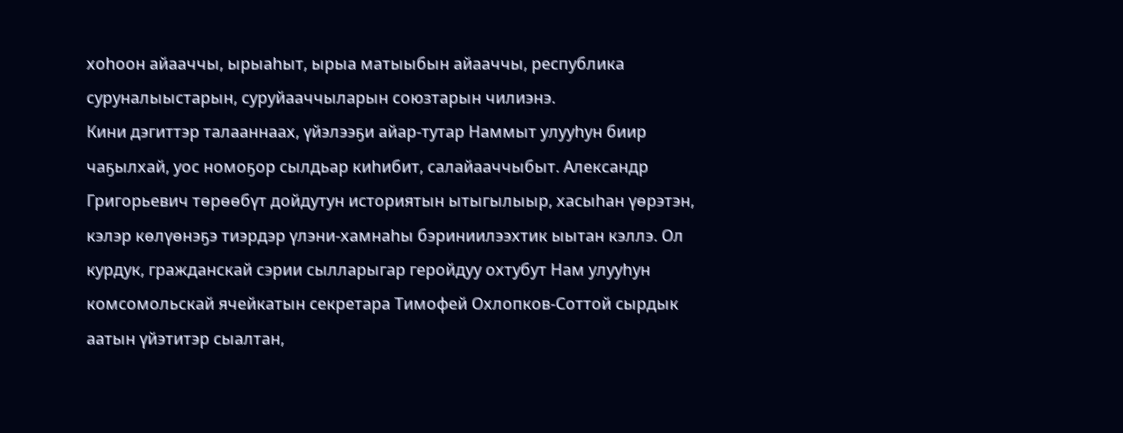хоһоон айааччы, ырыаһыт, ырыа матыыбын айааччы, республика суруналыыстарын, суруйааччыларын союзтарын чилиэнэ.
Кини дэгиттэр талааннаах, үйэлээҕи айар-тутар Наммыт улууһун биир чаҕылхай, уос номоҕор сылдьар киһибит, салайааччыбыт. Александр Григорьевич төрөөбүт дойдутун историятын ытыгылыыр, хасыһан үөрэтэн, кэлэр көлүөнэҕэ тиэрдэр үлэни-хамнаһы бэриниилээхтик ыытан кэллэ. Ол курдук, гражданскай сэрии сылларыгар геройдуу охтубут Нам улууһун комсомольскай ячейкатын секретара Тимофей Охлопков-Соттой сырдык аатын үйэтитэр сыалтан,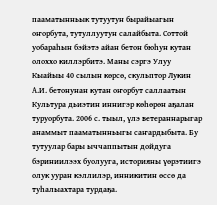пааматынньык тутуутун бырайыагын оҥорбута, тутуллуутун салайбыта. Соттой уобараһын бэйэтэ айан бетон бюһун кутан олоххо киллэрбитэ. Маны сэргэ Улуу Кыайыы 40 сылын көрсө, скульптор Лукин А.И. бетонунан кутан оҥорбут саллаатын Культура дьиэтин иннигэр көһөрөн аҕалан туруорбута. 2006 с. тыыл, үлэ ветераннарыгар анаммыт пааматынньыгы саҥардыбыта. Бу тутуулар бары ыччаппытын дойдуга бэриниилээх буолууга, историяны үөрэтиигэ олук ууран кэллилэр, инникитин өссө да туһалыахтара турдаҕа.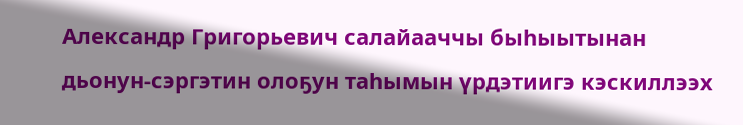Александр Григорьевич салайааччы быһыытынан дьонун-сэргэтин олоҕун таһымын үрдэтиигэ кэскиллээх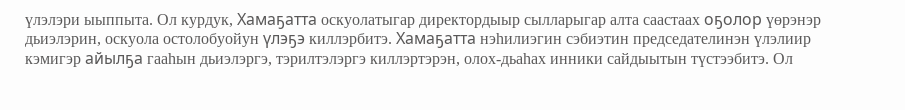үлэлэри ыыппыта. Ол курдук, Хамаҕатта оскуолатыгар директордыыр сылларыгар алта саастаах оҕолор үөрэнэр дьиэлэрин, оскуола остолобуойун үлэҕэ киллэрбитэ. Хамаҕатта нэһилиэгин сэбиэтин председателинэн үлэлиир кэмигэр айылҕа гааһын дьиэлэргэ, тэрилтэлэргэ киллэртэрэн, олох-дьаһах инники сайдыытын түстээбитэ. Ол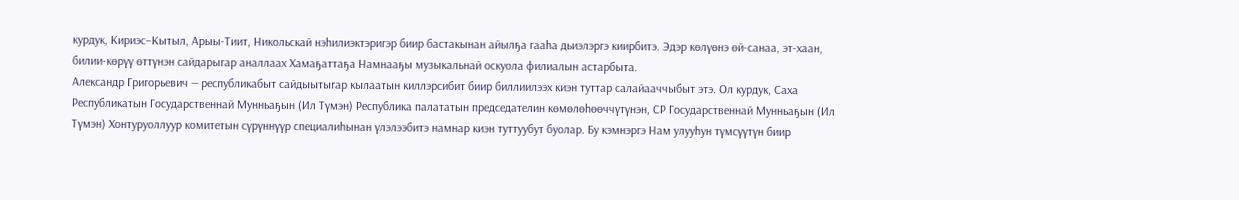курдук, Кириэс–Кытыл, Арыы-Тиит, Никольскай нэһилиэктэригэр биир бастакынан айылҕа гааһа дьиэлэргэ киирбитэ. Эдэр көлүөнэ өй-санаа, эт-хаан, билии-көрүү өттүнэн сайдарыгар аналлаах Хамаҕаттаҕа Намнааҕы музыкальнай оскуола филиалын астарбыта.
Александр Григорьевич — республикабыт сайдыытыгар кылаатын киллэрсибит биир биллиилээх киэн туттар салайааччыбыт этэ. Ол курдук, Саха Республикатын Государственнай Мунньаҕын (Ил Түмэн) Республика палататын председателин көмөлөһөөччүтүнэн, СР Государственнай Мунньаҕын (Ил Түмэн) Хонтуруоллуур комитетын сүрүннүүр специалиһынан үлэлээбитэ намнар киэн туттуубут буолар. Бу кэмнэргэ Нам улууһун түмсүүтүн биир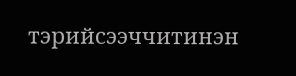тэрийсээччитинэн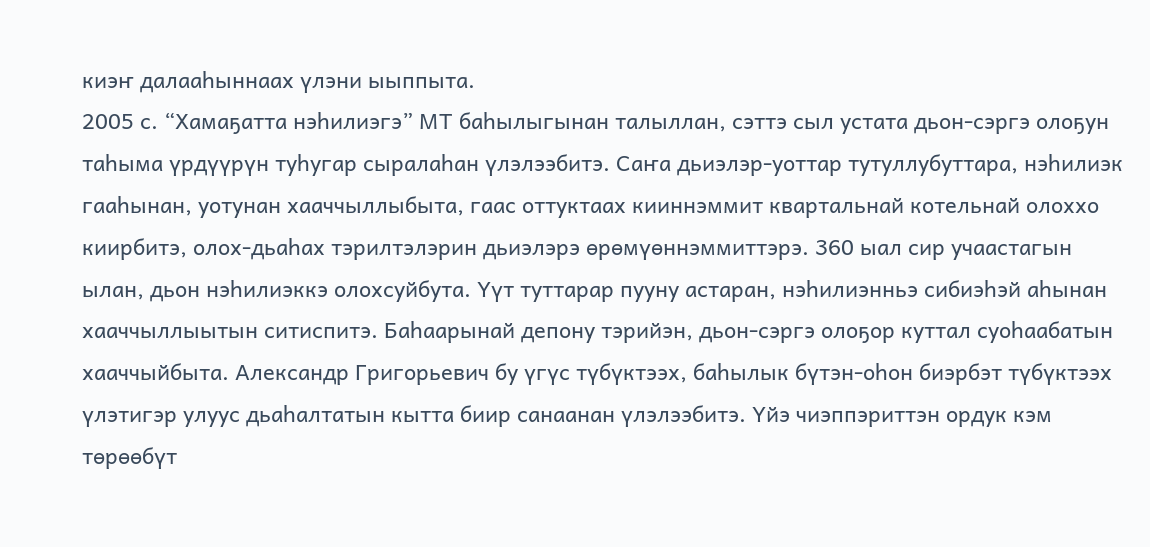киэҥ далааһыннаах үлэни ыыппыта.
2005 с. “Хамаҕатта нэһилиэгэ” МТ баһылыгынан талыллан, сэттэ сыл устата дьон-сэргэ олоҕун таһыма үрдүүрүн туһугар сыралаһан үлэлээбитэ. Саҥа дьиэлэр-уоттар тутуллубуттара, нэһилиэк гааһынан, уотунан хааччыллыбыта, гаас оттуктаах кииннэммит квартальнай котельнай олоххо киирбитэ, олох-дьаһах тэрилтэлэрин дьиэлэрэ өрөмүөннэммиттэрэ. 360 ыал сир учаастагын ылан, дьон нэһилиэккэ олохсуйбута. Үүт туттарар пууну астаран, нэһилиэнньэ сибиэһэй аһынан хааччыллыытын ситиспитэ. Баһаарынай депону тэрийэн, дьон-сэргэ олоҕор куттал суоһаабатын хааччыйбыта. Александр Григорьевич бу үгүс түбүктээх, баһылык бүтэн-оһон биэрбэт түбүктээх үлэтигэр улуус дьаһалтатын кытта биир санаанан үлэлээбитэ. Үйэ чиэппэриттэн ордук кэм төрөөбүт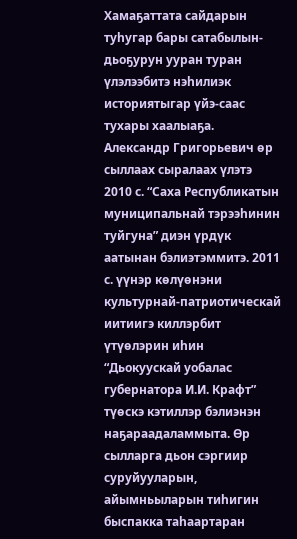Хамаҕаттата сайдарын туһугар бары сатабылын-дьоҕурун ууран туран үлэлээбитэ нэһилиэк историятыгар үйэ-саас тухары хаалыаҕа.
Александр Григорьевич өр сыллаах сыралаах үлэтэ 2010 с. “Саха Республикатын муниципальнай тэрээһинин туйгуна” диэн үрдүк аатынан бэлиэтэммитэ. 2011 с. үүнэр көлүөнэни культурнай-патриотическай иитиигэ киллэрбит үтүөлэрин иһин “Дьокуускай уобалас губернатора И.И. Крафт” түөскэ кэтиллэр бэлиэнэн наҕараадаламмыта. Өр сылларга дьон сэргиир суруйууларын, айымньыларын тиһигин быспакка таһаартаран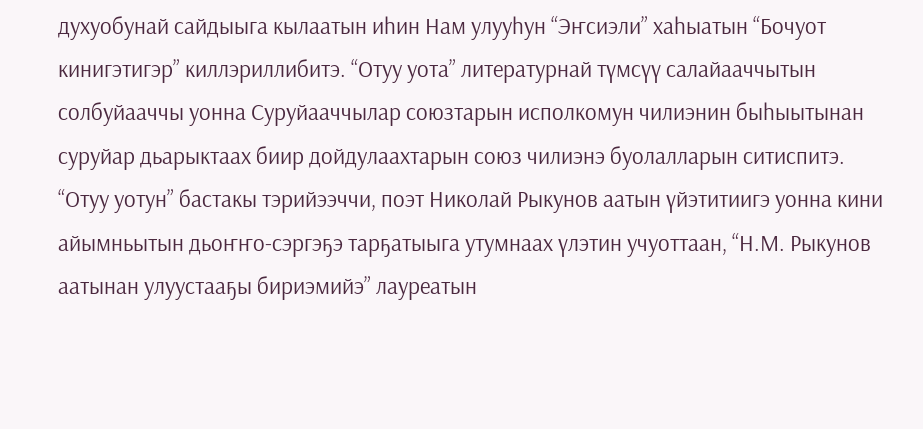духуобунай сайдыыга кылаатын иһин Нам улууһун “Эҥсиэли” хаһыатын “Бочуот кинигэтигэр” киллэриллибитэ. “Отуу уота” литературнай түмсүү салайааччытын солбуйааччы уонна Суруйааччылар союзтарын исполкомун чилиэнин быһыытынан суруйар дьарыктаах биир дойдулаахтарын союз чилиэнэ буолалларын ситиспитэ. “Отуу уотун” бастакы тэрийээччи, поэт Николай Рыкунов аатын үйэтитиигэ уонна кини айымньытын дьоҥҥо-сэргэҕэ тарҕатыыга утумнаах үлэтин учуоттаан, “Н.М. Рыкунов аатынан улуустааҕы бириэмийэ” лауреатын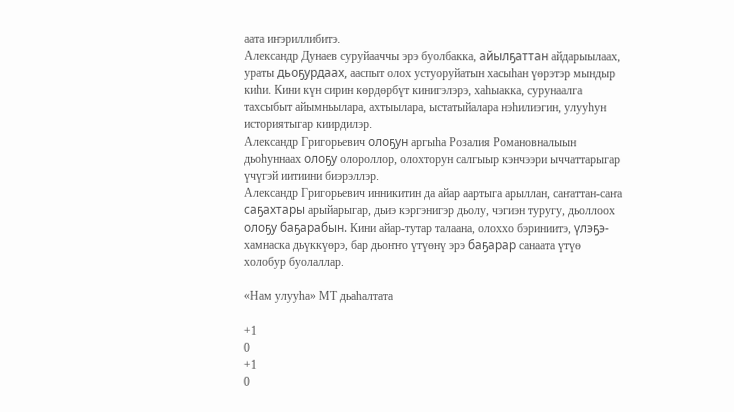аата иҥэриллибитэ.
Александр Дунаев суруйааччы эрэ буолбакка, айылҕаттан айдарыылаах, ураты дьоҕурдаах, ааспыт олох устуоруйатын хасыһан үөрэтэр мындыр киһи. Кини күн сирин көрдөрбүт кинигэлэрэ, хаһыакка, сурунаалга тахсыбыт айымньылара, ахтыылара, ыстатыйалара нэһилиэгин, улууһун историятыгар киирдилэр.
Александр Григорьевич олоҕун аргыһа Розалия Романовналыын дьоһуннаах олоҕу олороллор, олохторун салгыыр кэнчээри ыччаттарыгар үчүгэй иитиини биэрэллэр.
Александр Григорьевич инникитин да айар аартыга арыллан, саҥаттан-саҥа саҕахтары арыйарыгар, дьиэ кэргэнигэр дьолу, чэгиэн туругу, дьоллоох олоҕу баҕарабын. Кини айар-тутар талаана, олоххо бэриниитэ, үлэҕэ-хамнаска дьүккүөрэ, бар дьоҥҥо үтүөнү эрэ баҕарар санаата үтүө холобур буолаллар.

«Нам улууһа» МТ дьаһалтата

+1
0
+1
0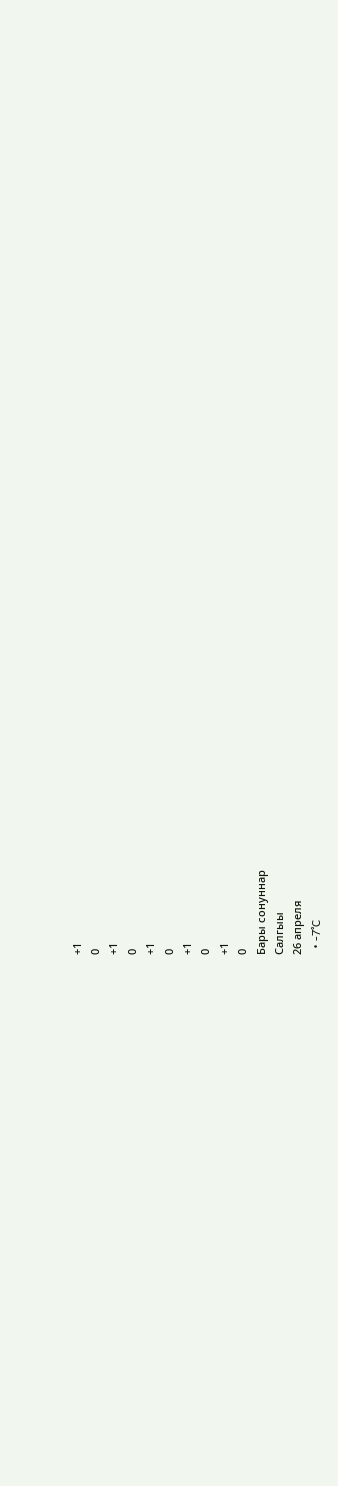+1
0
+1
0
+1
0
+1
0
+1
0
Бары сонуннар
Салгыы
26 апреля
  • -7°C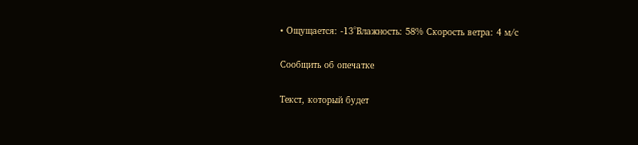• Ощущается: -13°Влажность: 58% Скорость ветра: 4 м/с

Сообщить об опечатке

Текст, который будет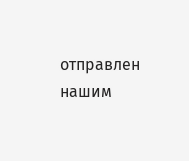отправлен нашим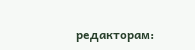редакторам: